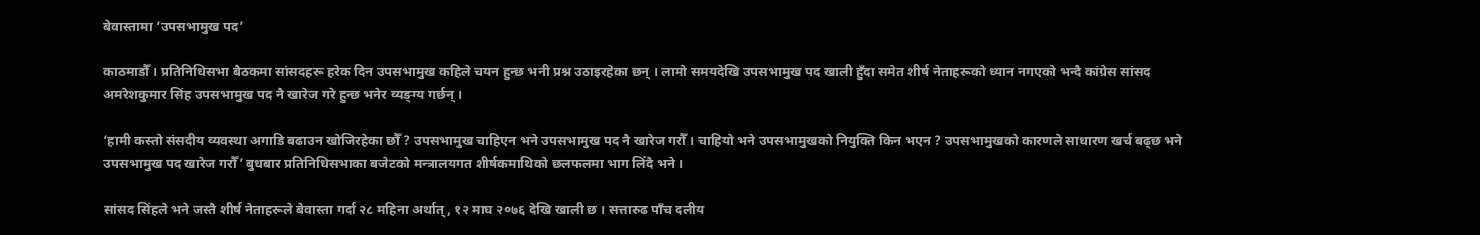बेवास्तामा ‘उपसभामुख पद’

काठमाडौँ । प्रतिनिधिसभा बैठकमा सांसदहरू हरेक दिन उपसभामुख कहिले चयन हुन्छ भनी प्रश्न उठाइरहेका छन् । लामो समयदेखि उपसभामुख पद खाली हुँदा समेत शीर्ष नेताहरूको ध्यान नगएको भन्दै कांग्रेस सांसद अमरेशकुमार सिंह उपसभामुख पद नै खारेज गरे हुन्छ भनेर व्यङ्ग्य गर्छन् ।

‘हामी कस्तो संसदीय व्यवस्था अगाडि बढाउन खोजिरहेका छौँ ? उपसभामुख चाहिएन भने उपसभामुख पद नै खारेज गरौँ । चाहियो भने उपसभामुखको नियुक्ति किन भएन ? उपसभामुखको कारणले साधारण खर्च बढ्छ भने उपसभामुख पद खारेज गरौँ’ बुधबार प्रतिनिधिसभाका बजेटको मन्त्रालयगत शीर्षकमाथिको छलफलमा भाग लिँदै भने ।

सांसद सिंहले भने जस्तै शीर्ष नेताहरूले बेवास्ता गर्दा २८ महिना अर्थात्, १२ माघ २०७६ देखि खाली छ । सत्तारुढ पाँच दलीय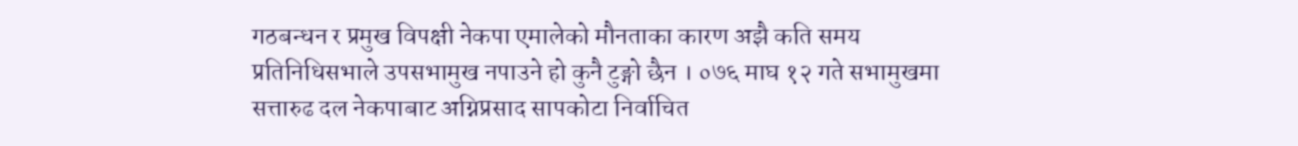गठबन्धन र प्रमुख विपक्षी नेकपा एमालेको मौनताका कारण अझै कति समय प्रतिनिधिसभाले उपसभामुख नपाउने हो कुनै टुङ्गो छैन । ०७६ माघ १२ गते सभामुखमा सत्तारुढ दल नेकपाबाट अग्निप्रसाद सापकोटा निर्वाचित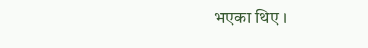भएका थिए ।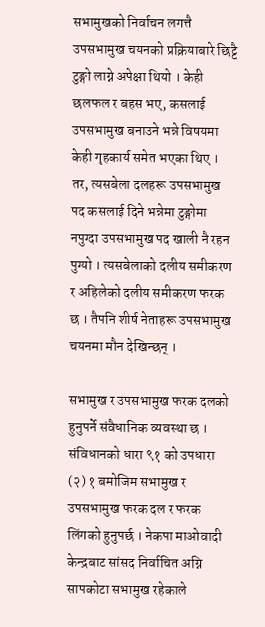सभामुखको निर्वाचन लगत्तै उपसभामुख चयनको प्रक्रियाबारे छिट्टै टुङ्गो लाग्ने अपेक्षा थियो । केही छलफल र बहस भए, कसलाई उपसभामुख बनाउने भन्ने विषयमा केही गृहकार्य समेत भएका थिए । तर, त्यसबेला दलहरू उपसभामुख पद कसलाई दिने भन्नेमा टुङ्गोमा नपुग्दा उपसभामुख पद खाली नै रहन पुग्यो । त्यसबेलाको दलीय समीकरण र अहिलेको दलीय समीकरण फरक छ । तैपनि शीर्ष नेताहरू उपसभामुख चयनमा मौन देखिन्छन् ।

सभामुख र उपसभामुख फरक दलको हुनुपर्ने संवैधानिक व्यवस्था छ । संविधानको धारा ९१ को उपधारा (२) १ बमोजिम सभामुख र उपसभामुख फरक दल र फरक लिंगको हुनुपर्छ । नेकपा माओवादी केन्द्रबाट सांसद निर्वाचित अग्नि सापकोटा सभामुख रहेकाले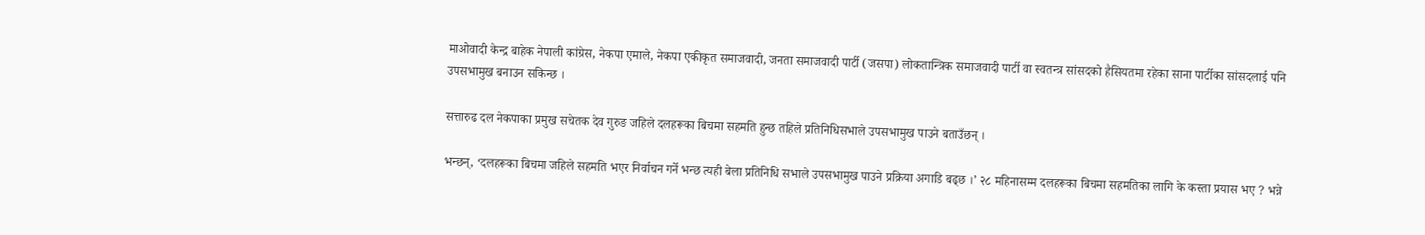माओवादी केन्द्र बाहेक नेपाली कांग्रेस, नेकपा एमाले, नेकपा एकीकृत समाजवादी, जनता समाजवादी पार्टी (जसपा) लोकतान्त्रिक समाजवादी पार्टी वा स्वतन्त्र सांसदको हैसियतमा रहेका साना पार्टीका सांसदलाई पनि उपसभामुख बनाउन सकिन्छ ।

सत्तारुढ दल नेकपाका प्रमुख सचेतक देव गुरुङ जहिले दलहरूका बिचमा सहमति हुन्छ तहिले प्रतिनिधिसभाले उपसभामुख पाउने बताउँछन् ।

भन्छन्, ‘दलहरूका बिचमा जहिले सहमति भएर निर्वाचन गर्ने भन्छ त्यही बेला प्रतिनिधि सभाले उपसभामुख पाउने प्रक्रिया अगाडि बढ्छ ।’ २८ महिनासम्म दलहरूका बिचमा सहमतिका लागि के कस्ता प्रयास भए ? भन्ने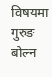विषयमा गुरुङ बोल्न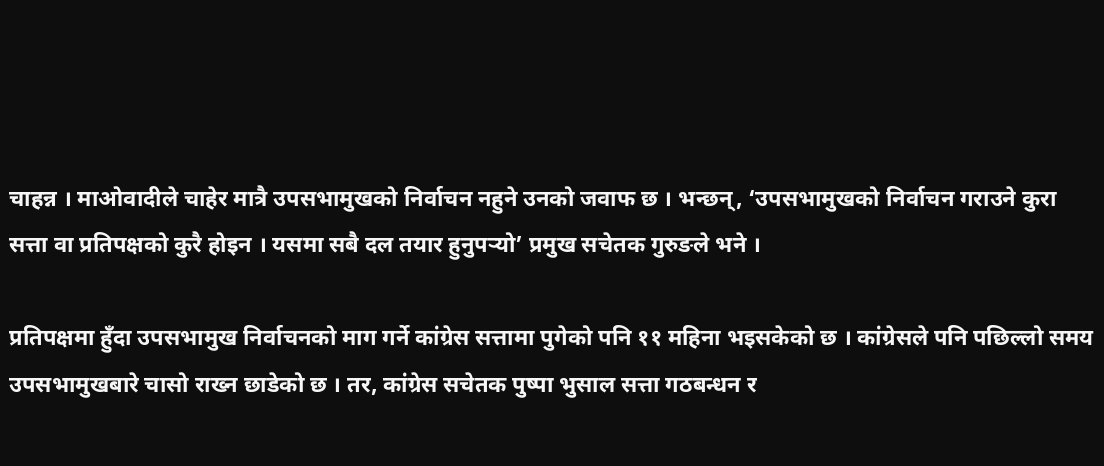चाहन्न । माओवादीले चाहेर मात्रै उपसभामुखको निर्वाचन नहुने उनको जवाफ छ । भन्छन्, ‘उपसभामुखको निर्वाचन गराउने कुरा सत्ता वा प्रतिपक्षको कुरै होइन । यसमा सबै दल तयार हुनुपर्‍यो’ प्रमुख सचेतक गुरुङले भने ।

प्रतिपक्षमा हुँदा उपसभामुख निर्वाचनको माग गर्ने कांग्रेस सत्तामा पुगेको पनि ११ महिना भइसकेको छ । कांग्रेसले पनि पछिल्लो समय उपसभामुखबारे चासो राख्न छाडेको छ । तर, कांग्रेस सचेतक पुष्पा भुसाल सत्ता गठबन्धन र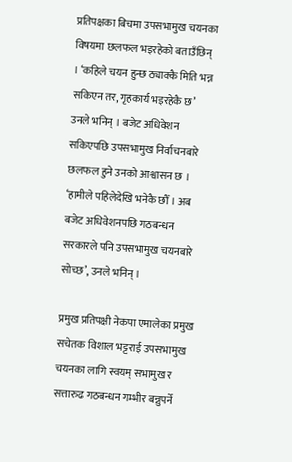प्रतिपक्षका बिचमा उपसभामुख चयनका विषयमा छलफल भइरहेको बताउँछिन् । ‘कहिले चयन हुन्छ ठ्याक्कै मिति भन्न सकिएन तर, गृहकार्य भइरहेकै छ’ उनले भनिन् । बजेट अधिवेशन सकिएपछि उपसभामुख निर्वाचनबारे छलफल हुने उनको आश्वासन छ । ‘हामीले पहिलेदेखि भनेकै छौँ । अब बजेट अधिवेशनपछि गठबन्धन सरकारले पनि उपसभामुख चयनबारे सोच्छ’, उनले भनिन् ।

प्रमुख प्रतिपक्षी नेकपा एमालेका प्रमुख सचेतक विशाल भट्टराई उपसभामुख चयनका लागि स्वयम् सभामुख र सत्तारुढ गठबन्धन गम्भीर बन्नुपर्ने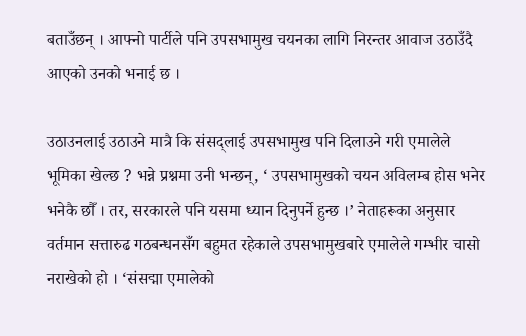बताउँछन् । आफ्नो पार्टीले पनि उपसभामुख चयनका लागि निरन्तर आवाज उठाउँदै आएको उनको भनाई छ ।

उठाउनलाई उठाउने मात्रै कि संसद्लाई उपसभामुख पनि दिलाउने गरी एमालेले भूमिका खेल्छ ? भन्ने प्रश्नमा उनी भन्छन्, ‘ उपसभामुखको चयन अविलम्ब होस भनेर भनेकै छौँ । तर, सरकारले पनि यसमा ध्यान दिनुपर्ने हुन्छ ।’ नेताहरूका अनुसार वर्तमान सत्तारुढ गठबन्धनसँग बहुमत रहेकाले उपसभामुखबारे एमालेले गम्भीर चासो नराखेको हो । ‘संसद्मा एमालेको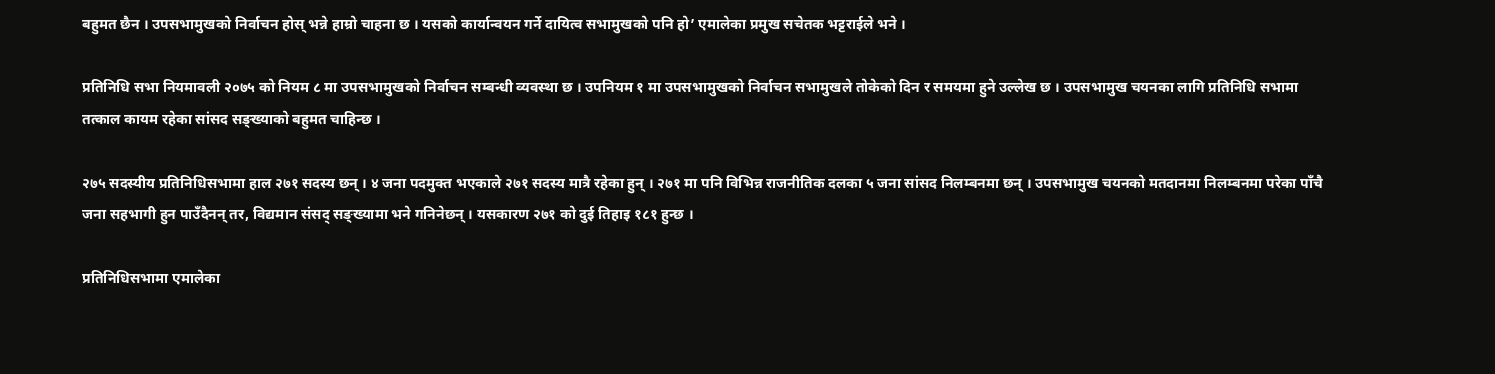बहुमत छैन । उपसभामुखको निर्वाचन होस् भन्ने हाम्रो चाहना छ । यसको कार्यान्वयन गर्ने दायित्व सभामुखको पनि हो’ एमालेका प्रमुख सचेतक भट्टराईले भने ।

प्रतिनिधि सभा नियमावली २०७५ को नियम ८ मा उपसभामुखको निर्वाचन सम्बन्धी व्यवस्था छ । उपनियम १ मा उपसभामुखको निर्वाचन सभामुखले तोकेको दिन र समयमा हुने उल्लेख छ । उपसभामुख चयनका लागि प्रतिनिधि सभामा तत्काल कायम रहेका सांसद सङ्ख्याको बहुमत चाहिन्छ ।

२७५ सदस्यीय प्रतिनिधिसभामा हाल २७१ सदस्य छन् । ४ जना पदमुक्त भएकाले २७१ सदस्य मात्रै रहेका हुन् । २७१ मा पनि विभिन्न राजनीतिक दलका ५ जना सांसद निलम्बनमा छन् । उपसभामुख चयनको मतदानमा निलम्बनमा परेका पाँचै जना सहभागी हुन पाउँदैनन् तर, विद्यमान संसद् सङ्ख्यामा भने गनिनेछन् । यसकारण २७१ को दुई तिहाइ १८१ हुन्छ ।

प्रतिनिधिसभामा एमालेका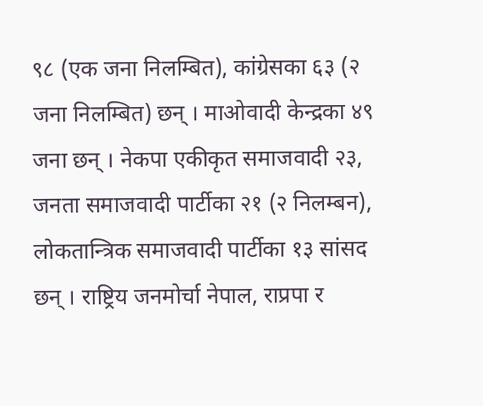९८ (एक जना निलम्बित), कांग्रेसका ६३ (२ जना निलम्बित) छन् । माओवादी केन्द्रका ४९ जना छन् । नेकपा एकीकृत समाजवादी २३, जनता समाजवादी पार्टीका २१ (२ निलम्बन), लोकतान्त्रिक समाजवादी पार्टीका १३ सांसद छन् । राष्ट्रिय जनमोर्चा नेपाल, राप्रपा र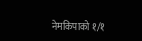नेमकिपाको १/१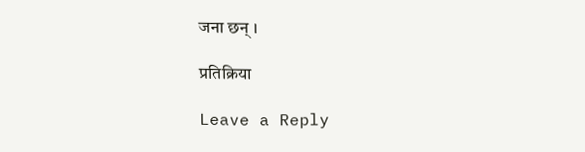जना छन् ।

प्रतिक्रिया

Leave a Reply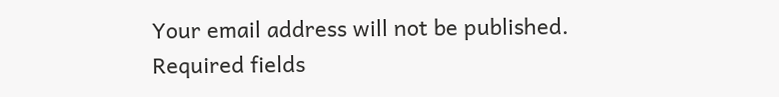Your email address will not be published. Required fields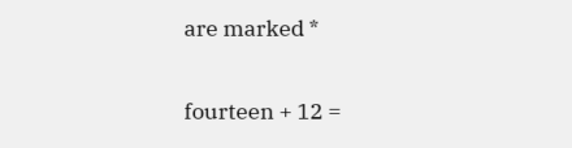are marked *

fourteen + 12 =